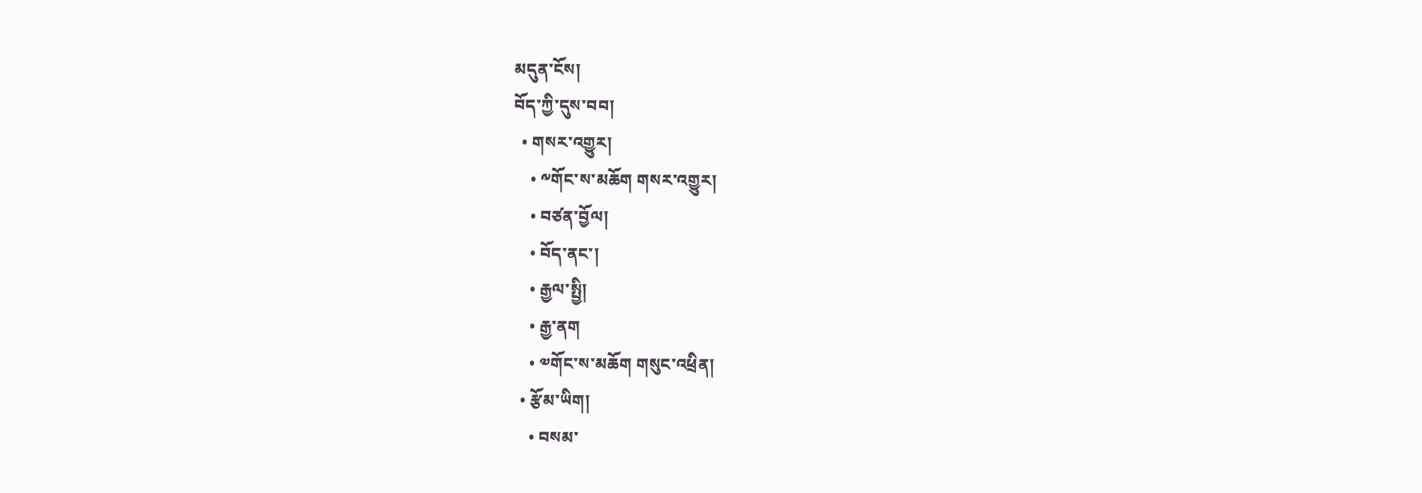མདུན་ངོས།
བོད་ཀྱི་དུས་བབ།
  • གསར་འགྱུར།
    • ༸གོང་ས་མཆོག གསར་འགྱུར།
    • བཙན་བྱོལ།
    • བོད་ནང་།
    • རྒྱལ་སྤྱི།
    • རྒྱ་ནག
    • ༧གོང་ས་མཆོག གསུང་འཕྲིན།
  • རྩོམ་ཡིག།
    • བསམ་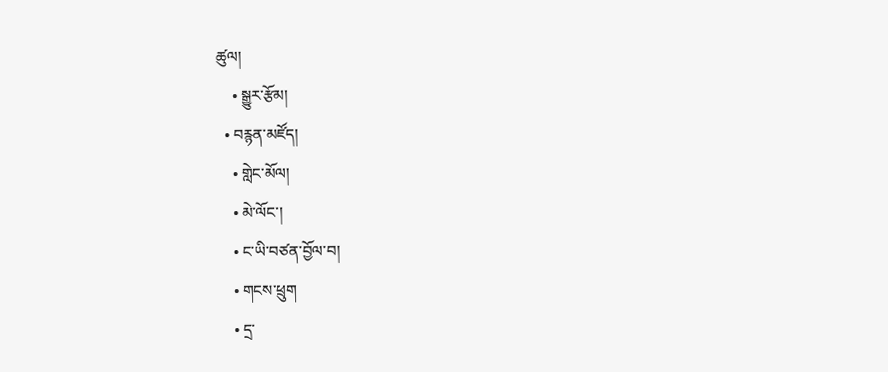ཚུལ།
    • སྒྱུར་རྩོམ།
  • བརྙན་མཛོད།
    • གླེང་མོལ།
    • མེ་ལོང་།
    • ང་ཡི་བཙན་བྱོལ་བ།
    • གངས་ཕྲུག
    • དྲ་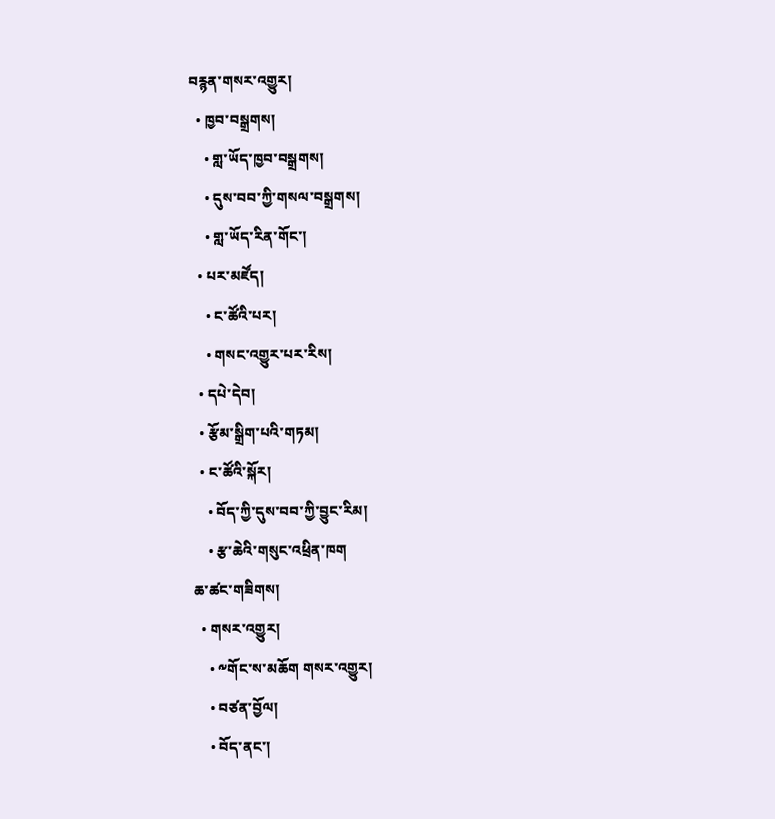བརྙན་གསར་འགྱུར།
  • ཁྱབ་བསྒྲགས།
    • གླ་ཡོད་ཁྱབ་བསྒྲགས།
    • དུས་བབ་ཀྱི་གསལ་བསྒྲགས།
    • གླ་ཡོད་རིན་གོང་།
  • པར་མཛོད།
    • ང་ཚོའི་པར།
    • གསང་འགྱུར་པར་རིས།
  • དཔེ་དེབ།
  • རྩོམ་སྒྲིག་པའི་གཏམ།
  • ང་ཚོའི་སྐོར།
    • བོད་ཀྱི་དུས་བབ་ཀྱི་བྱུང་རིམ།
    • རྩ་ཆེའི་གསུང་འཕྲིན་ཁག
ཆ་ཚང་གཟིགས།
  • གསར་འགྱུར།
    • ༸གོང་ས་མཆོག གསར་འགྱུར།
    • བཙན་བྱོལ།
    • བོད་ནང་།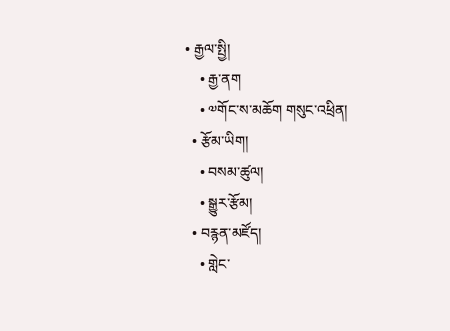• རྒྱལ་སྤྱི།
    • རྒྱ་ནག
    • ༧གོང་ས་མཆོག གསུང་འཕྲིན།
  • རྩོམ་ཡིག།
    • བསམ་ཚུལ།
    • སྒྱུར་རྩོམ།
  • བརྙན་མཛོད།
    • གླེང་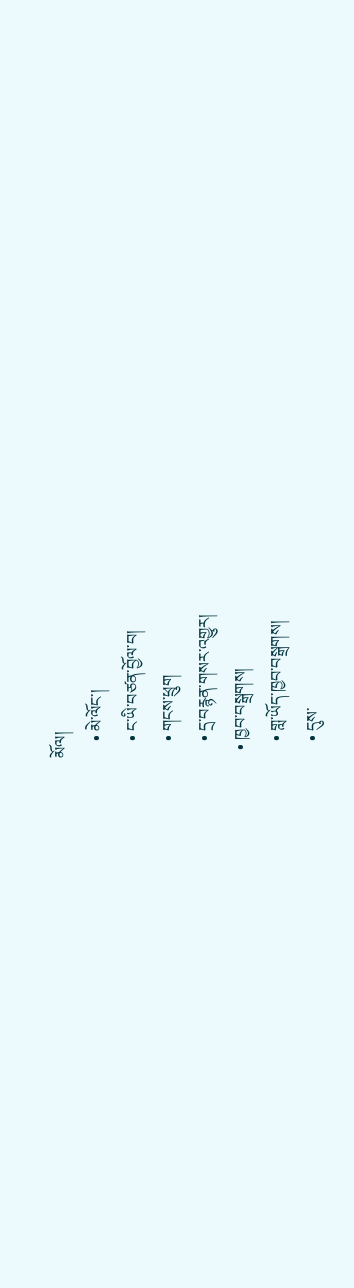མོལ།
    • མེ་ལོང་།
    • ང་ཡི་བཙན་བྱོལ་བ།
    • གངས་ཕྲུག
    • དྲ་བརྙན་གསར་འགྱུར།
  • ཁྱབ་བསྒྲགས།
    • གླ་ཡོད་ཁྱབ་བསྒྲགས།
    • དུས་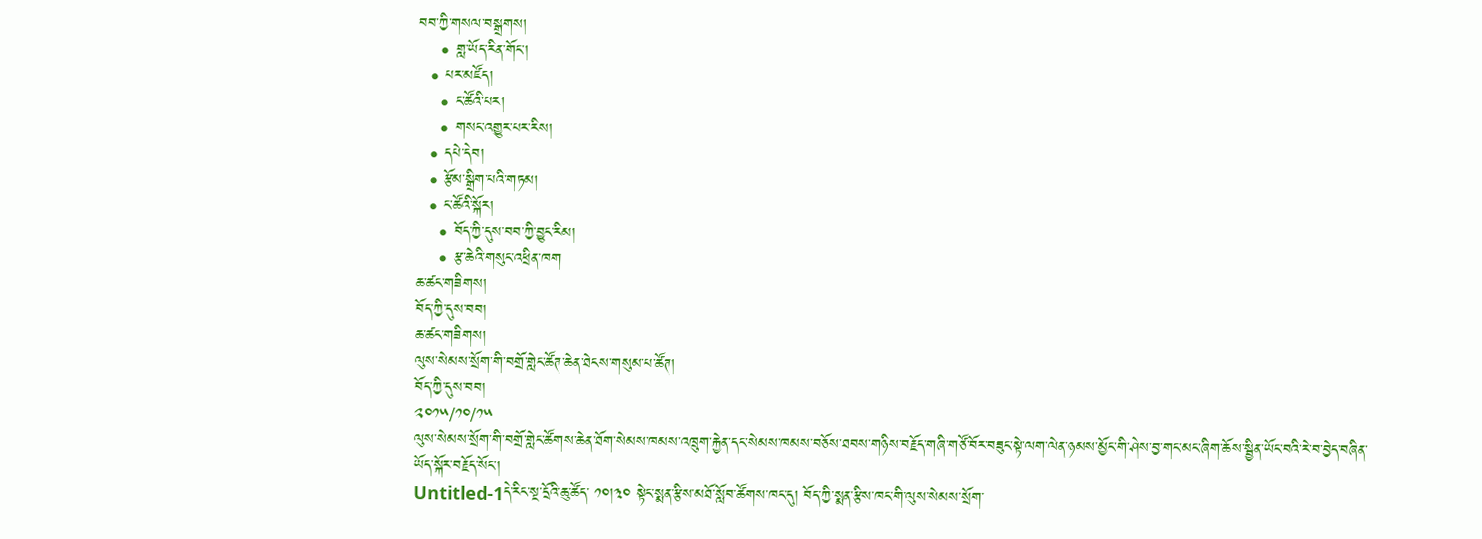བབ་ཀྱི་གསལ་བསྒྲགས།
    • གླ་ཡོད་རིན་གོང་།
  • པར་མཛོད།
    • ང་ཚོའི་པར།
    • གསང་འགྱུར་པར་རིས།
  • དཔེ་དེབ།
  • རྩོམ་སྒྲིག་པའི་གཏམ།
  • ང་ཚོའི་སྐོར།
    • བོད་ཀྱི་དུས་བབ་ཀྱི་བྱུང་རིམ།
    • རྩ་ཆེའི་གསུང་འཕྲིན་ཁག
ཆ་ཚང་གཟིགས།
བོད་ཀྱི་དུས་བབ།
ཆ་ཚང་གཟིགས།
ལུས་སེམས་སྲོག་གི་བགྲོ་གླེང་ཚོཊ་ཆེན་ཐེངས་གསུམ་པ་ཚོཊ།
བོད་ཀྱི་དུས་བབ།
༢༠༡༥/༡༠/༡༥
ལུས་སེམས་སྲོག་གི་བགྲོ་གླེང་ཚོགས་ཆེན་ཐོག་སེམས་ཁམས་འཁྲུག་རྐྱེན་དང་སེམས་ཁམས་བཅོས་ཐབས་གཉིས་བརྗོད་གཞི་གཙོ་བོར་བཟུང་སྟེ་ལག་ལེན་ཉམས་མྱོང་གི་ཤེས་བྱ་གང་མང་ཞིག་ཆོས་སྦྱིན་ཡོང་བའི་རེ་བ་བྱེད་བཞིན་ཡོད་སྐོར་བརྗོད་སོང་།
Untitled-1དེ་རིང་སྔ་དྲོའི་ཆུ་ཚོད་ ༡༠།༣༠ སྟེང་སྨན་རྩིས་མཐོ་སློབ་ཚོགས་ཁང་དུ། བོད་ཀྱི་སྨན་རྩིས་ཁང་གི་ལུས་སེམས་སྲོག་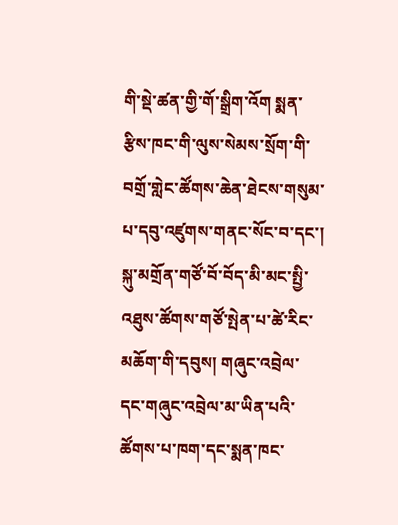གི་སྡེ་ཚན་གྱི་གོ་སྒྲིག་འོག སྨན་རྩིས་ཁང་གི་ལུས་སེམས་སྲོག་གི་བགྲོ་གླེང་ཚོགས་ཆེན་ཐེངས་གསུམ་པ་དབུ་འཛུགས་གནང་སོང་བ་དང་། སྐུ་མགྲོན་གཙོ་བོ་བོད་མི་མང་སྤྱི་འཐུས་ཚོགས་གཙོ་སྤེན་པ་ཚེ་རིང་མཆོག་གི་དབུས། གཞུང་འབྲེལ་དང་གཞུང་འབྲེལ་མ་ཡིན་པའི་ཚོགས་པ་ཁག་དང་སྨན་ཁང་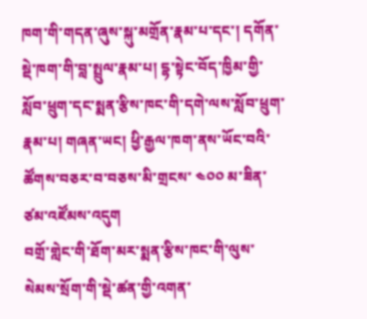ཁག་གི་གདན་ཞུས་སྐུ་མགྲོན་རྣམ་པ་དང་། དགོན་སྡེ་ཁག་གི་བླ་སྤྲུལ་རྣམ་པ། དྷ་སྟེང་བོད་ཁྱིམ་གྱི་སློབ་ཕྲུག་དང་སྨན་རྩིས་ཁང་གི་དགེ་ལས་སློབ་ཕྲུག་རྣམ་པ། གཞན་ཡང། ཕྱི་རྒྱལ་ཁག་ནས་ཡོང་བའི་ཚོགས་བཅར་བ་བཅས་མི་གྲངས་ ༤༠༠ མ་ཟིན་ཙམ་འཛོམས་འདུག
བགྲོ་གླེང་གི་ཐོག་མར་སྨན་རྩིས་ཁང་གི་ལུས་སེམས་སྲོག་གི་སྡེ་ཚན་གྱི་འགན་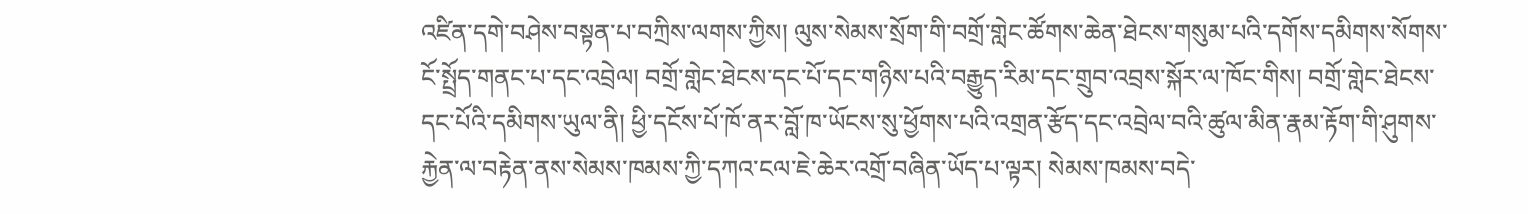འཛིན་དགེ་བཤེས་བསྟན་པ་བཀྲིས་ལགས་ཀྱིས། ལུས་སེམས་སྲོག་གི་བགྲོ་གླེང་ཚོགས་ཆེན་ཐེངས་གསུམ་པའི་དགོས་དམིགས་སོགས་ངོ་སྤྲོད་གནང་པ་དང་འབྲེལ། བགྲོ་གླེང་ཐེངས་དང་པོ་དང་གཉིས་པའི་བརྒྱུད་རིམ་དང་གྲུབ་འབྲས་སྐོར་ལ་ཁོང་གིས། བགྲོ་གླེང་ཐེངས་དང་པོའི་དམིགས་ཡུལ་ནི། ཕྱི་དངོས་པོ་ཁོ་ནར་བློ་ཁ་ཡོངས་སུ་ཕྱོགས་པའི་འགྲན་རྩོད་དང་འབྲེལ་བའི་ཚུལ་མིན་རྣམ་རྟོག་གི་ཤུགས་རྐྱེན་ལ་བརྟེན་ནས་སེམས་ཁམས་ཀྱི་དཀའ་ངལ་ཇེ་ཆེར་འགྲོ་བཞིན་ཡོད་པ་ལྟར། སེམས་ཁམས་བདེ་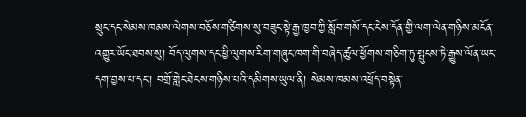སྲུང་དང་སེམས་ཁམས་ལེགས་བཅོས་གཙིགས་སུ་བཟུང་སྟེ་རྒྱ་ཁྱབ་ཀྱི་སློབ་གསོ་དང་ངེས་དོན་གྱི་ལག་ལེན་གཉིས་མངོན་འགྱུར་ཡོང་ཐབས་སུ། བོད་ལུགས་དང་ཕྱི་ལུགས་རིག་གཞུང་ཁག་གི་བཞེད་ཚུལ་ཕྱོགས་གཅིག་ཏུ་སྤུངས་ཏེ་རྒྱུས་ལོན་ཡང་དག་བྱས་པ་དང་། བགྲོ་གླེང་ཐེངས་གཉིས་པའི་དམིགས་ཡུལ་ནི། སེམས་ཁམས་འཕྲོད་བསྟེན་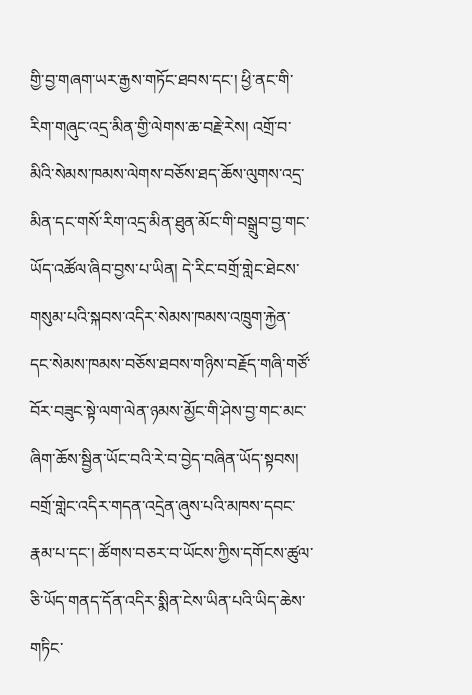གྱི་བྱ་གཞག་ཡར་རྒྱས་གཏོང་ཐབས་དང་། ཕྱི་ནང་གི་རིག་གཞུང་འདྲ་མིན་གྱི་ལེགས་ཆ་བརྗེ་རེས། འགྲོ་བ་མིའི་སེམས་ཁམས་ལེགས་བཅོས་ཐད་ཆོས་ལུགས་འདྲ་མིན་དང་གསོ་རིག་འདྲ་མིན་ཐུན་མོང་གི་བསྒྲུབ་བྱ་གང་ཡོད་འཚོལ་ཞིབ་བྱས་པ་ཡིན། དེ་རིང་བགྲོ་གླེང་ཐེངས་གསུམ་པའི་སྐབས་འདིར་སེམས་ཁམས་འཁྲུག་རྐྱེན་དང་སེམས་ཁམས་བཅོས་ཐབས་གཉིས་བརྗོད་གཞི་གཙོ་བོར་བཟུང་སྟེ་ལག་ལེན་ཉམས་མྱོང་གི་ཤེས་བྱ་གང་མང་ཞིག་ཆོས་སྦྱིན་ཡོང་བའི་རེ་བ་བྱེད་བཞིན་ཡོད་སྟབས། བགྲོ་གླེང་འདིར་གདན་འདྲེན་ཞུས་པའི་མཁས་དབང་རྣམ་པ་དང་། ཚོགས་བཅར་བ་ཡོངས་ཀྱིས་དགོངས་ཚུལ་ཅི་ཡོད་གནད་དོན་འདིར་སྨིན་ངེས་ཡིན་པའི་ཡིད་ཆེས་གཏིང་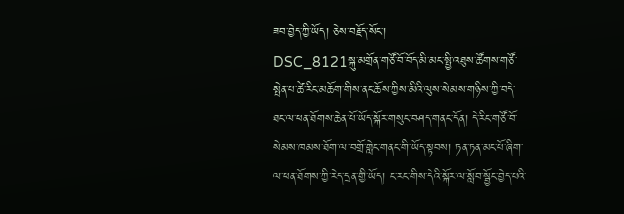ཟབ་བྱེད་ཀྱི་ཡོད། ཅེས་བརྗོད་སོང་།
DSC_8121སྐུ་མགྲོན་གཙོ་བོ་བོད་མི་མང་སྤྱི་འཐུས་ཚོགས་གཙོ་སྤེན་པ་ཚེ་རིང་མཆོག་གིས་ནང་ཆོས་ཀྱིས་མིའི་ལུས་སེམས་གཉིས་ཀྱི་བདེ་ཐང་ལ་ཕན་ཐོགས་ཆེན་པོ་ཡོད་སྐོར་གསུང་བཤད་གནང་དོན། དེ་རིང་གཙོ་བོ་སེམས་ཁམས་ཐོག་ལ་བགྲོ་གླེང་གནང་གི་ཡོད་སྟབས། ཏན་ཏན་མང་པོ་ཞིག་ལ་ཕན་ཐོགས་ཀྱི་རེད་དྲན་གྱི་ཡོད། ང་རང་གིས་དེའི་སྐོར་ལ་སློབ་སྦྱོང་བྱེད་པའི་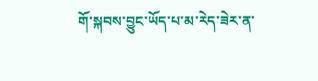གོ་སྐབས་བྱུང་ཡོད་པ་མ་རེད་ཟེར་ན་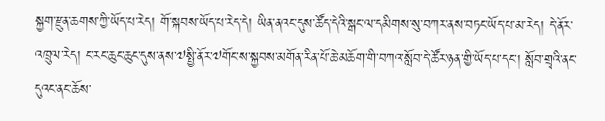སྐྱག་རྫུན་ཆགས་ཀྱི་ཡོད་པ་རེད། གོ་སྐབས་ཡོད་པ་རེད་དེ། ཡིན་ནའང་དུས་ཚོད་དེའི་སྒང་ལ་དམིགས་སུ་བཀར་ནས་བཏང་ཡོད་པ་མ་རེད། དེ་ནོར་འཁྲུལ་རེད། ང་རང་ཆུང་ཆུང་དུས་ནས་༧སྤྱི་ནོར་༧གོང་ས་སྐྱབས་མགོན་རིན་པོ་ཆེ་མཆོག་གི་བཀའ་སློབ་དེ་ཚོར་ཉན་གྱི་ཡོད་པ་དང་། སློབ་གྲྭའི་ནང་དུའང་ནང་ཆོས་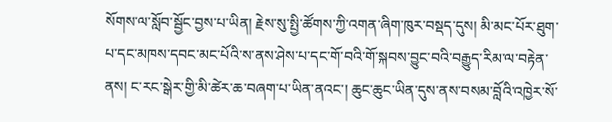སོགས་ལ་སློབ་སྦྱོང་བྱས་པ་ཡིན། རྗེས་སུ་སྤྱི་ཚོགས་ཀྱི་འགན་ཞིག་ཁུར་བསྡད་དུས། མི་མང་པོར་ཐུག་པ་དང་མཁས་དབང་མང་པོའི་ས་ནས་ཤེས་པ་དང་གོ་བའི་གོ་སྐབས་བྱུང་བའི་བརྒྱུད་རིམ་ལ་བརྟེན་ནས། ང་རང་སྒེར་གྱི་མི་ཚེར་ཆ་བཞག་པ་ཡིན་ནའང་། ཆུང་ཆུང་ཡིན་དུས་ནས་བསམ་བློའི་འཁྱེར་སོ་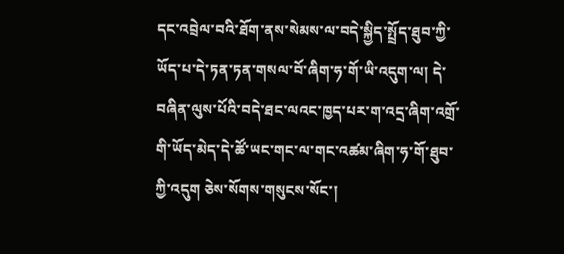དང་འབྲེལ་བའི་ཐོག་ནས་སེམས་ལ་བདེ་སྐྱིད་སྤྲོད་ཐུབ་ཀྱི་ཡོད་པ་དེ་ཏན་ཏན་གསལ་བོ་ཞིག་ཧ་གོ་ཡི་འདུག་ལ། དེ་བཞིན་ལུས་པོའི་བདེ་ཐང་ལའང་ཁྱད་པར་ག་འདྲ་ཞིག་འགྲོ་གི་ཡོད་མེད་དེ་ཚོ་ཡང་གང་ལ་གང་འཚམ་ཞིག་ཧ་གོ་ཐུབ་ཀྱི་འདུག ཅེས་སོགས་གསུངས་སོང་།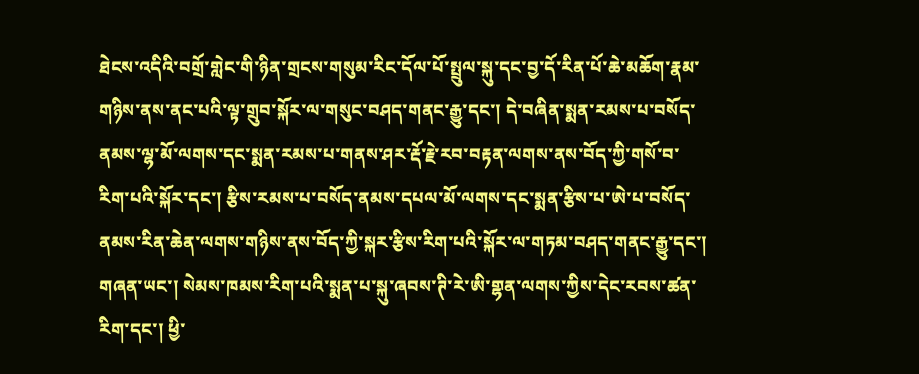ཐེངས་འདིའི་བགྲོ་གླེང་གི་ཉིན་གྲངས་གསུམ་རིང་དོལ་པོ་སྤྲུལ་སྐུ་དང་བྱ་དོ་རིན་པོ་ཆེ་མཆོག་རྣམ་གཉིས་ནས་ནང་པའི་ལྟ་གྲུབ་སྐོར་ལ་གསུང་བཤད་གནང་རྒྱུ་དང་། དེ་བཞིན་སྨན་རམས་པ་བསོད་ནམས་ལྷ་མོ་ལགས་དང་སྨན་རམས་པ་གནས་ཤར་རྡོ་རྗེ་རབ་བརྟན་ལགས་ནས་བོད་ཀྱི་གསོ་བ་རིག་པའི་སྐོར་དང་། རྩིས་རམས་པ་བསོད་ནམས་དཔལ་མོ་ལགས་དང་སྨན་རྩིས་པ་ཨེ་པ་བསོད་ནམས་རིན་ཆེན་ལགས་གཉིས་ནས་བོད་ཀྱི་སྐར་རྩིས་རིག་པའི་སྐོར་ལ་གཏམ་བཤད་གནང་རྒྱུ་དང་། གཞན་ཡང་། སེམས་ཁམས་རིག་པའི་སྨན་པ་སྐུ་ཞབས་ཊི་རེ་ཨི་གྷན་ལགས་ཀྱིས་དེང་རབས་ཚན་རིག་དང་། ཕྱི་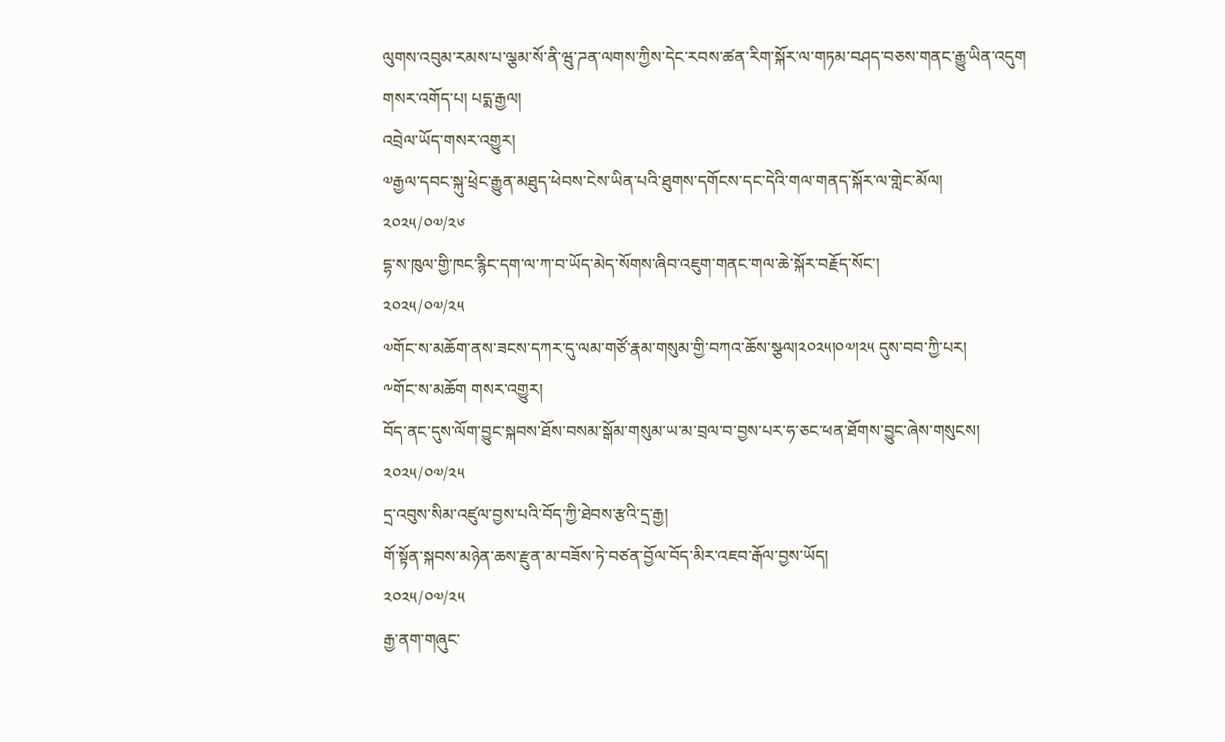ལུགས་འབུམ་རམས་པ་ལྕམ་སོ་ནི་ཝུ་ཌན་ལགས་ཀྱིས་དེང་རབས་ཚན་རིག་སྐོར་ལ་གཏམ་བཤད་བཅས་གནང་རྒྱུ་ཡིན་འདུག
གསར་འགོད་པ། པདྨ་རྒྱལ།
འབྲེལ་ཡོད་གསར་འགྱུར།
༧རྒྱལ་དབང་སྐུ་ཕྲེང་རྒྱུན་མཐུད་ཕེབས་ངེས་ཡིན་པའི་ཐུགས་དགོངས་དང་དེའི་གལ་གནད་སྐོར་ལ་གླེང་མོལ།
༢༠༢༥/༠༧/༢༦
དྷ་ས་ཁུལ་གྱི་ཁང་རྙིང་དག་ལ་ཀ་བ་ཡོད་མེད་སོགས་ཞིབ་འཇུག་གནང་གལ་ཆེ་སྐོར་བརྗོད་སོང་།
༢༠༢༥/༠༧/༢༥
༧གོང་ས་མཆོག་ནས་ཟངས་དཀར་དུ་ལམ་གཙོ་རྣམ་གསུམ་གྱི་བཀའ་ཆོས་སྩལ།༢༠༢༥།༠༧།༢༥ དུས་བབ་ཀྱི་པར།
༸གོང་ས་མཆོག གསར་འགྱུར།
བོད་ནང་དུས་ལོག་བྱུང་སྐབས་ཐོས་བསམ་སྒོམ་གསུམ་ཡ་མ་བྲལ་བ་བྱས་པར་ཧ་ཅང་ཕན་ཐོགས་བྱུང་ཞེས་གསུངས།
༢༠༢༥/༠༧/༢༥
དྲ་འབུས་སིམ་འཛུལ་བྱས་པའི་བོད་ཀྱི་ཐེབས་རྩའི་དྲ་རྒྱ།
གོ་སྟོན་སྐབས་མཉེན་ཆས་རྫུན་མ་བཟོས་ཏེ་བཙན་བྱོལ་བོད་མིར་འཇབ་རྒོལ་བྱས་ཡོད།
༢༠༢༥/༠༧/༢༥
རྒྱ་ནག་གཞུང་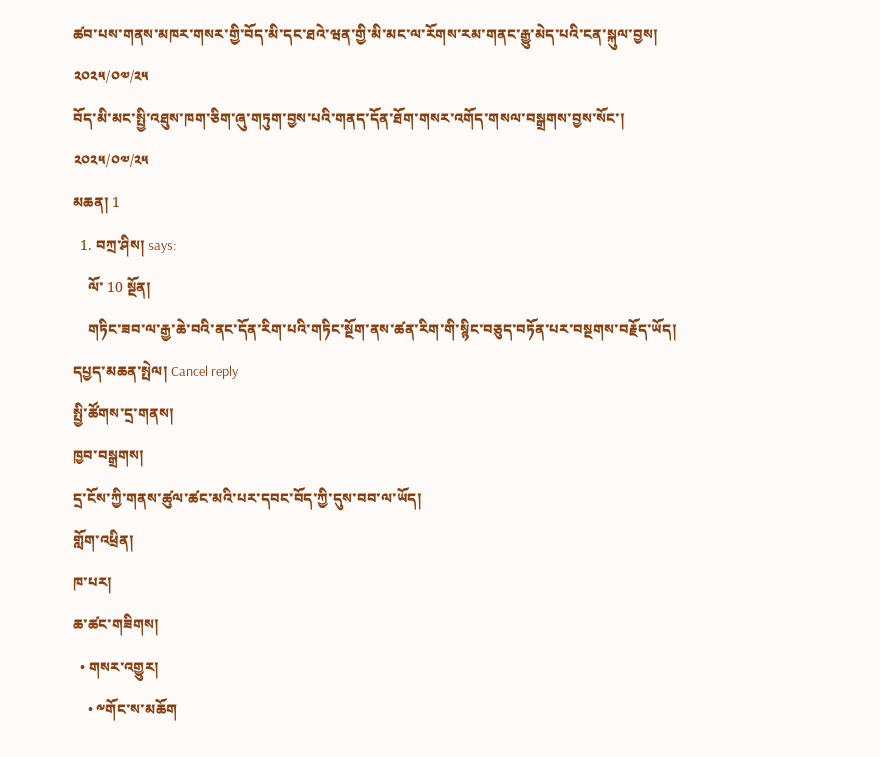ཚབ་པས་གནས་མཁར་གསར་གྱི་བོད་མི་དང་ཐའེ་ཝན་གྱི་མི་མང་ལ་རོགས་རམ་གནང་རྒྱུ་མེད་པའི་ངན་སྐུལ་བྱས།
༢༠༢༥/༠༧/༢༥
བོད་མི་མང་སྤྱི་འཐུས་ཁག་ཅིག་ཞུ་གཏུག་བྱས་པའི་གནད་དོན་ཐོག་གསར་འགོད་གསལ་བསྒྲགས་བྱས་སོང་།
༢༠༢༥/༠༧/༢༥
མཆན། 1
  1. བཀྲ་ཤིས། says:
    ལོ་ 10 སྔོན།
    གཏིང་ཟབ་ལ་རྒྱ་ཆེ་བའི་ནང་དོན་རིག་པའི་གཏིང་སྔོག་ནས་ཚན་རིག་གི་སྙིང་བཅུད་བཏོན་པར་བསྔགས་བརྗོད་ཡོད།
དཔྱད་མཆན་སྤེལ། Cancel reply
སྤྱི་ཚོགས་དྲ་གནས།
ཁྱབ་བསྒྲགས།
དྲ་ངོས་ཀྱི་གནས་ཚུལ་ཚང་མའི་པར་དབང་བོད་ཀྱི་དུས་བབ་ལ་ཡོད།
གློག་འཕྲིན།
ཁ་པར།
ཆ་ཚང་གཟིགས།
  • གསར་འགྱུར།
    • ༸གོང་ས་མཆོག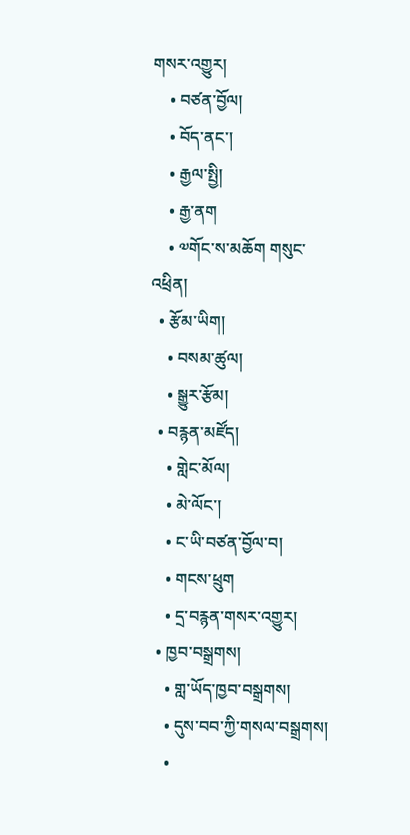གསར་འགྱུར།
    • བཙན་བྱོལ།
    • བོད་ནང་།
    • རྒྱལ་སྤྱི།
    • རྒྱ་ནག
    • ༧གོང་ས་མཆོག གསུང་འཕྲིན།
  • རྩོམ་ཡིག།
    • བསམ་ཚུལ།
    • སྒྱུར་རྩོམ།
  • བརྙན་མཛོད།
    • གླེང་མོལ།
    • མེ་ལོང་།
    • ང་ཡི་བཙན་བྱོལ་བ།
    • གངས་ཕྲུག
    • དྲ་བརྙན་གསར་འགྱུར།
  • ཁྱབ་བསྒྲགས།
    • གླ་ཡོད་ཁྱབ་བསྒྲགས།
    • དུས་བབ་ཀྱི་གསལ་བསྒྲགས།
    •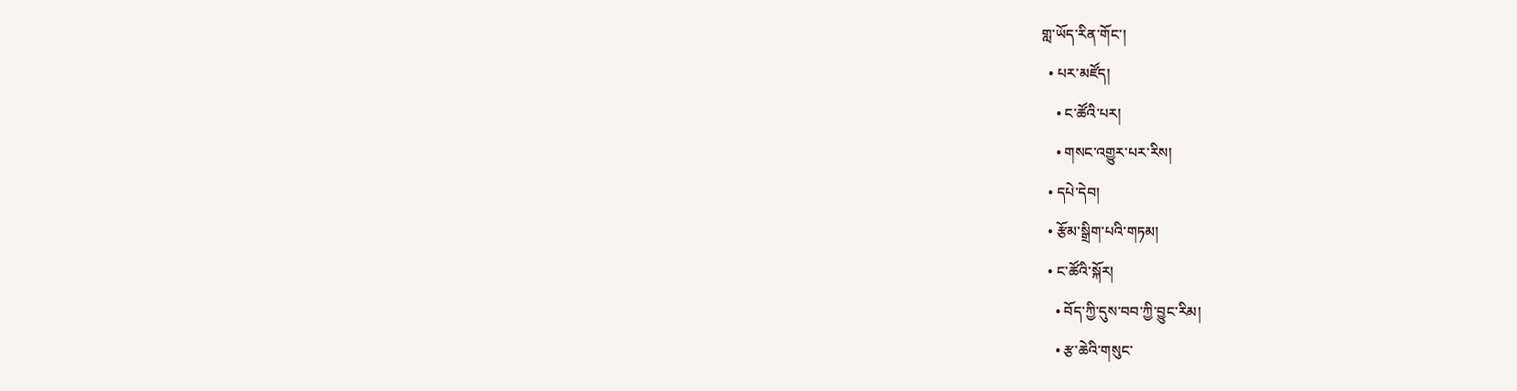གླ་ཡོད་རིན་གོང་།
  • པར་མཛོད།
    • ང་ཚོའི་པར།
    • གསང་འགྱུར་པར་རིས།
  • དཔེ་དེབ།
  • རྩོམ་སྒྲིག་པའི་གཏམ།
  • ང་ཚོའི་སྐོར།
    • བོད་ཀྱི་དུས་བབ་ཀྱི་བྱུང་རིམ།
    • རྩ་ཆེའི་གསུང་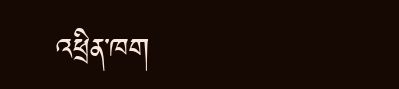འཕྲིན་ཁག